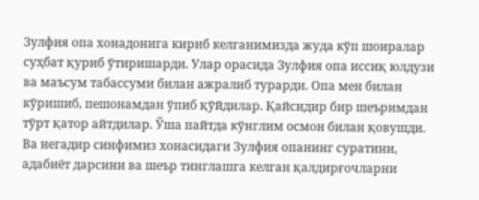Зулфия опа хонадонига кириб келганимизда жуда кўп шоиралар суҳбат қуриб ўтиришарди. Улар орасида Зулфия опа иссиқ юлдузи ва маъсум табассуми билан ажралиб турарди. Опа мен билан кўришиб, пешонамдан ўпиб қўйдилар. Қайсидир бир шеъримдан тўрт қатор айтдилар. Ўша пайтда кўнглим осмон билан қовушди. Ва негадир синфимиз хонасидаги Зулфия опанинг суратини, адабиёт дарсини ва шеър тинглашга келган қалдирғочларни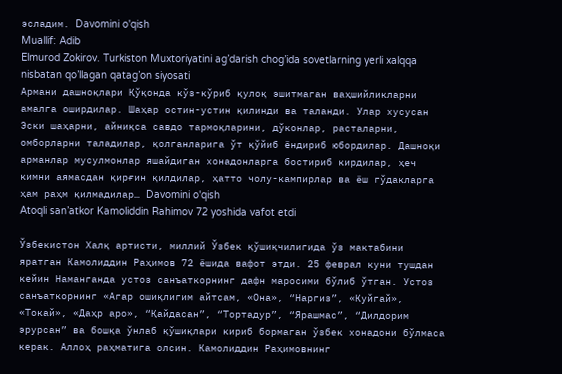эсладим. Davomini o'qish
Muallif: Adib
Elmurod Zokirov. Turkiston Muxtoriyatini ag’darish chog’ida sovetlarning yerli xalqqa nisbatan qo’llagan qatag’on siyosati
Армани дашноқлари Қўқонда кўз-кўриб қулоқ эшитмаган ваҳшийликларни амалга оширдилар. Шаҳар остин-устин қилинди ва таланди. Улар хусусан Эски шаҳарни, айниқса савдо тармоқларини, дўконлар, расталарни, омборларни таладилар, қолганларига ўт қўйиб ёндириб юбордилар. Дашноқи арманлар мусулмонлар яшайдиган хонадонларга бостириб кирдилар, ҳеч кимни аямасдан қирғин қилдилар, ҳатто чолу-кампирлар ва ёш гўдакларга ҳам раҳм қилмадилар… Davomini o'qish
Atoqli san’atkor Kamoliddin Rahimov 72 yoshida vafot etdi

Ўзбекистон Халқ артисти, миллий Ўзбек қўшиқчилигида ўз мактабини яратган Камолиддин Раҳимов 72 ёшида вафот этди. 25 феврал куни тушдан кейин Наманганда устоз санъаткорнинг дафн маросими бўлиб ўтган. Устоз санъаткорнинг «Агар ошиқлигим айтсам, «Она», “Наргиз”, «Куйгай», «Токай», «Даҳр аро», “Қайдасан”, “Тортадур”, “Ярашмас”, “Дилдорим эрурсан” ва бошқа ўнлаб қўшиқлари кириб бормаган ўзбек хонадони бўлмаса керак. Аллоҳ раҳматига олсин. Камолиддин Раҳимовнинг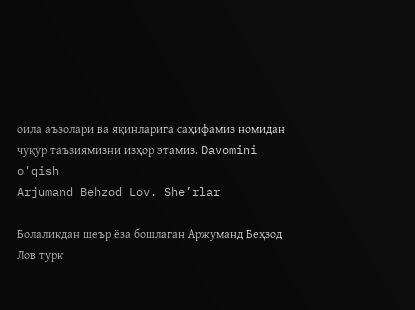оила аъзолари ва яқинларига саҳифамиз номидан чуқур таъзиямизни изҳор этамиз. Davomini o'qish
Arjumand Behzod Lov. She’rlar

Болаликдан шеър ёза бошлаган Аржуманд Беҳзод Лов турк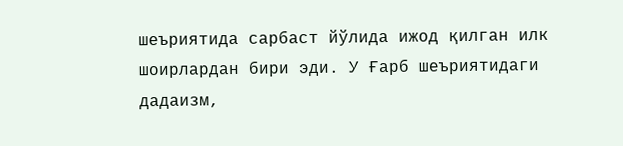шеъриятида сарбаст йўлида ижод қилган илк шоирлардан бири эди. У Ғарб шеъриятидаги дадаизм,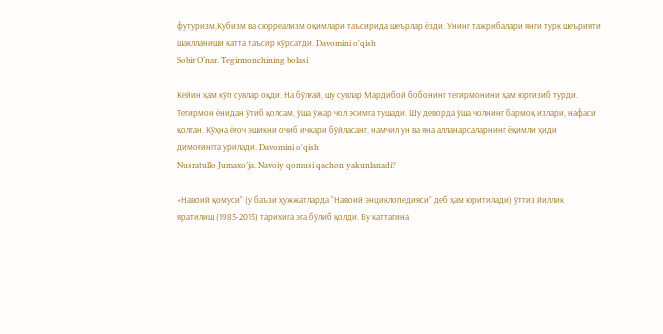футуризм,Кубизм ва сюрреализм оқимлари таъсирида шеърлар ёзди. Унинг тажрибалари янги турк шеърияти шаклланиши катта таъсир кўрсатди. Davomini o'qish
Sobir O‘nar. Tegirmonchining bolasi

Кейин ҳам кўп сувлар оқди. На бўлғай, шу сувлар Мардибой бобонинг тегирмонини ҳам юргизиб турди. Тегирмон ёнидан ўтиб қолсам, ўша ўжар чол эсимга тушади. Шу деворда ўша чолнинг бармоқ излари, нафаси қолган. Кўҳна ёғоч эшикни очиб ичкари бўйласанг, намчил ун ва яна алланарсаларнинг ёқимли ҳиди димоғингга урилади. Davomini o'qish
Nusratullo Jumaxo’ja. Navoiy qomusi qachon yakunlanadi?

«Навоий қомуси” (у баъзи ҳужжатларда “Навоий энциклопедияси” деб ҳам юритилади) ўттиз йиллик яратилиш (1985-2015) тарихига эга бўлиб қолди. Бу каттагина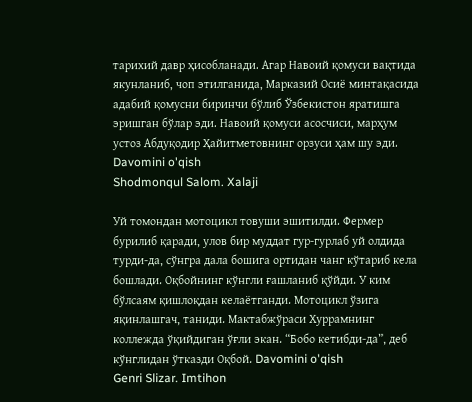тарихий давр ҳисобланади. Агар Навоий қомуси вақтида якунланиб, чоп этилганида, Марказий Осиё минтақасида адабий қомусни биринчи бўлиб Ўзбекистон яратишга эришган бўлар эди. Навоий қомуси асосчиси, марҳум устоз Абдуқодир Ҳайитметовнинг орзуси ҳам шу эди. Davomini o'qish
Shodmonqul Salom. Xalaji

Уй томондан мотоцикл товуши эшитилди. Фермер бурилиб қаради, улов бир муддат гур-гурлаб уй олдида турди-да, сўнгра дала бошига ортидан чанг кўтариб кела бошлади. Оқбойнинг кўнгли ғашланиб қўйди. У ким бўлсаям қишлоқдан келаётганди. Мотоцикл ўзига яқинлашгач, таниди. Мактабжўраси Хуррамнинг коллежда ўқийдиган ўғли экан. “Бобо кетибди-да”, деб кўнглидан ўтказди Оқбой. Davomini o'qish
Genri Slizar. Imtihon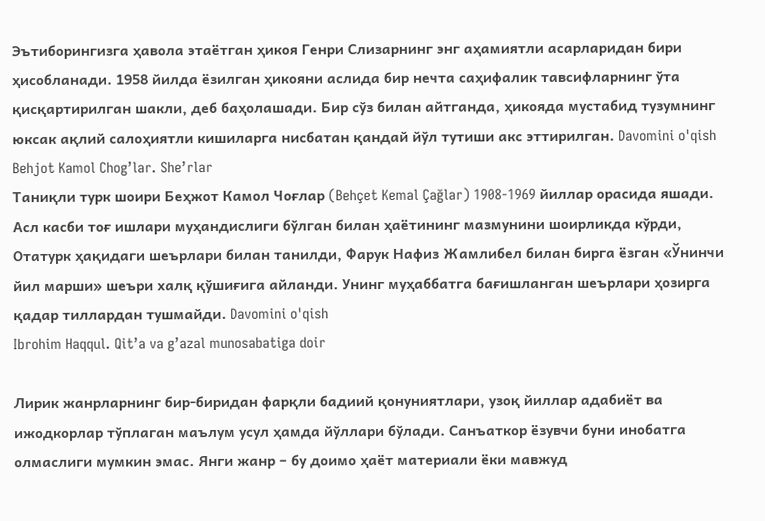Эътиборингизга ҳавола этаётган ҳикоя Генри Слизарнинг энг аҳамиятли асарларидан бири ҳисобланади. 1958 йилда ёзилган ҳикояни аслида бир нечта саҳифалик тавсифларнинг ўта қисқартирилган шакли, деб баҳолашади. Бир сўз билан айтганда, ҳикояда мустабид тузумнинг юксак ақлий салоҳиятли кишиларга нисбатан қандай йўл тутиши акс эттирилган. Davomini o'qish
Behjot Kamol Chog’lar. She’rlar
Таниқли турк шоири Беҳжот Камол Чоғлар (Behçet Kemal Çağlar) 1908-1969 йиллар орасида яшади. Асл касби тоғ ишлари муҳандислиги бўлган билан ҳаётининг мазмунини шоирликда кўрди, Отатурк ҳақидаги шеърлари билан танилди, Фарук Нафиз Жамлибел билан бирга ёзган «Ўнинчи йил марши» шеъри халқ қўшиғига айланди. Унинг муҳаббатга бағишланган шеърлари ҳозирга қадар тиллардан тушмайди. Davomini o'qish
Ibrohim Haqqul. Qit’a va g’azal munosabatiga doir

Лирик жанрларнинг бир-биридан фарқли бадиий қонуниятлари, узоқ йиллар адабиёт ва ижодкорлар тўплаган маълум усул ҳамда йўллари бўлади. Санъаткор ёзувчи буни инобатга олмаслиги мумкин эмас. Янги жанр – бу доимо ҳаёт материали ёки мавжуд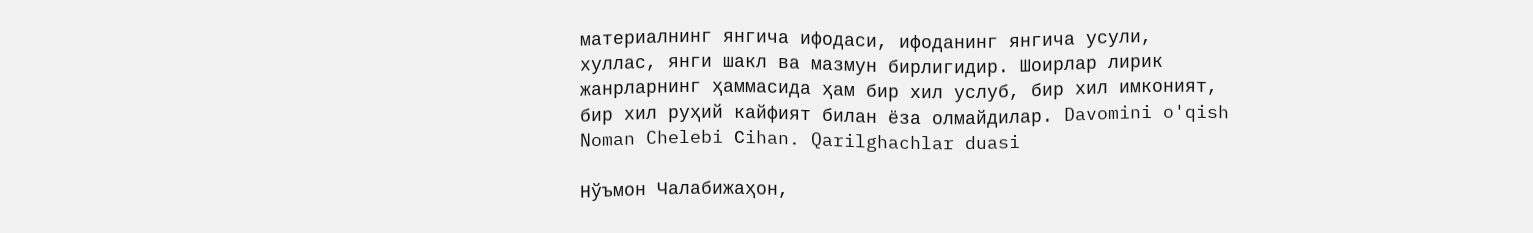материалнинг янгича ифодаси, ифоданинг янгича усули, хуллас, янги шакл ва мазмун бирлигидир. Шоирлар лирик жанрларнинг ҳаммасида ҳам бир хил услуб, бир хил имконият, бир хил руҳий кайфият билан ёза олмайдилар. Davomini o'qish
Noman Chelebi Сihan. Qarilghachlar duasi

Нўъмон Чалабижаҳон,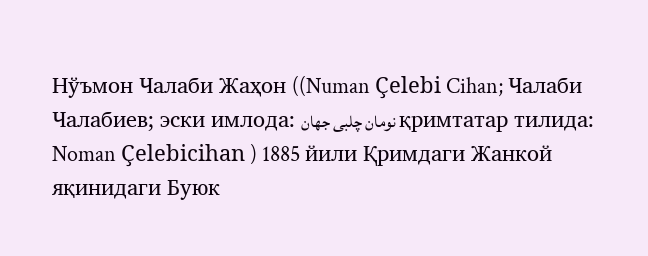Нўъмон Чалаби Жаҳон ((Numan Çelebi Cihan; Чалаби Чалабиев; эски имлода: نومان چلبى جهان қримтатар тилида: Noman Çelebicihan ) 1885 йили Қримдаги Жанкой яқинидаги Буюк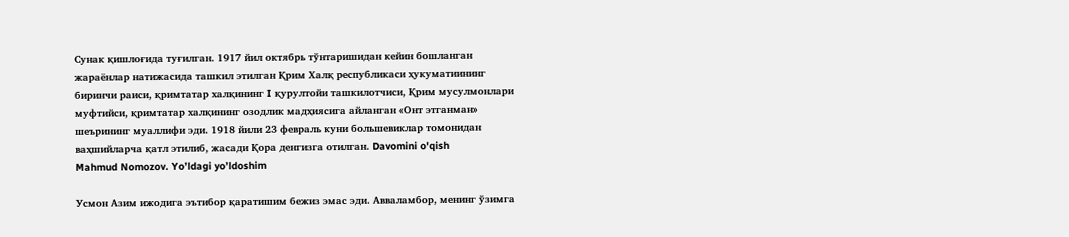Сунак қишлоғида туғилган. 1917 йил октябрь тўнтаришидан кейин бошланган жараёнлар натижасида ташкил этилган Қрим Халқ республикаси ҳукуматиининг биринчи раиси, қримтатар халқининг I қурултойи ташкилотчиси, Қрим мусулмонлари муфтийси, қримтатар халқининг озодлик мадҳиясига айланган «Онт этганман» шеърининг муаллифи эди. 1918 йили 23 февраль куни большевиклар томонидан ваҳшийларча қатл этилиб, жасади Қора денгизга отилган. Davomini o'qish
Mahmud Nomozov. Yo’ldagi yo’ldoshim

Усмон Азим ижодига эътибор қаратишим бежиз эмас эди. Авваламбор, менинг ўзимга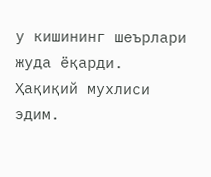у кишининг шеърлари жуда ёқарди. Ҳақиқий мухлиси эдим.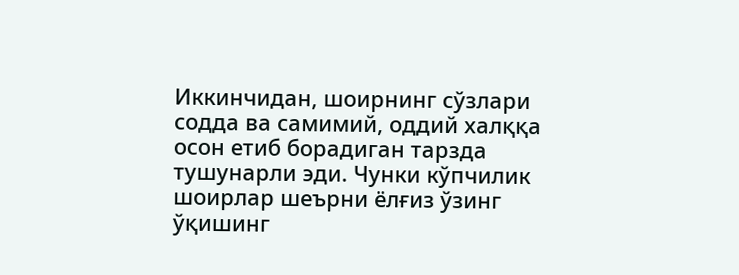Иккинчидан, шоирнинг сўзлари содда ва самимий, оддий халққа осон етиб борадиган тарзда тушунарли эди. Чунки кўпчилик шоирлар шеърни ёлғиз ўзинг ўқишинг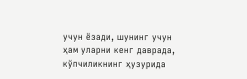учун ёзади, шунинг учун ҳам уларни кенг даврада, кўпчиликнинг ҳузурида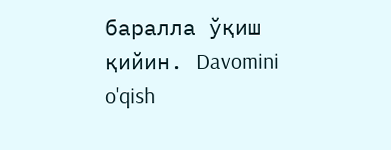баралла ўқиш қийин. Davomini o'qish